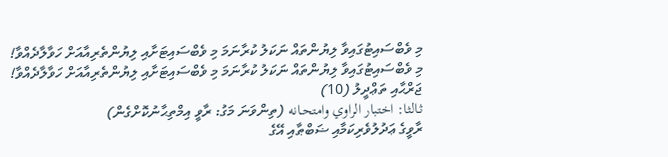މި ވެބްސައިޓުގައިވާ ލިޔުންތައް ނަކަލު ކުރާނަމަ މި ވެބްސައިޓަށާއި ލިޔުންތެރިއާއަށް ހަވާލާދެއްވާ!
މި ވެބްސައިޓުގައިވާ ލިޔުންތައް ނަކަލު ކުރާނަމަ މި ވެބްސައިޓަށާއި ލިޔުންތެރިއާއަށް ހަވާލާދެއްވާ!
ޖަރްޙާއި ތަޢްދީލު (10)
ثـالثا: اختبار الراوي وامتحـانه (ތިންވަނަ މަގު: ރާވީ އިމްތިޙާނުކޮށްގެން)
ރާވީގެ ޢަދުލުވެރިކަމާއި ޟަބްޠާއި އޭގެ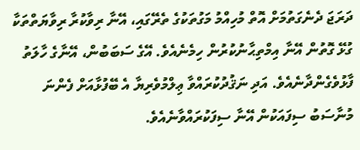ދަރަޖަ ދެނެގަތުމަށް އޮތް މުހިއްމު މަގުތަކުގެ ތެރޭގައި، އޭނާ ރިވާކުރާ ރިވާޔަތްތަކާ ގުޅޭ ގޮތުން އޭނާ އިމްތިޙާނުކުރުން ހިމެނެއެވެ. އޭގެ ސަބަބުން، އޭނާގެ ހާލަތު ފާޅުވެގެންދާނެއެވެ. އަދި ނަޤުދުކުރައްވާ ޢިލްމުވެރިޔާ އެ ބޭފުޅާއަށް ފެންނަ މުނާސަބު ސިފައަކުން އޭނާ ސިފަކުރައްވާނެއެވެ.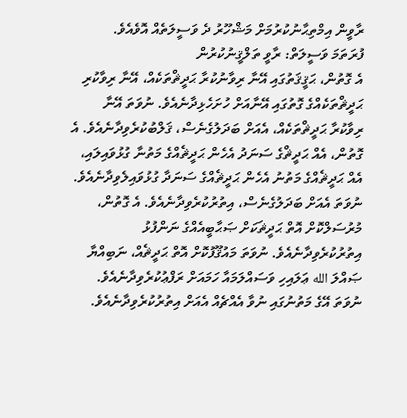ރާވީން އިމްތިޙާނުކުރުމަށް މަޝްހޫރު ދެ ވަސީލަތެއް އޮވެއެވެ.
ފުރަތަމަ ވަސީލަތް: ރާވީ ތަލްޤީނުކުރުން
އެ ގޮތުން، ޙަޤީޤަތުގައި އޭނާ ރިވާނުކުރާ ޙަދީޘްތަކެއް، އޭނާ ރިވާކުރި ޙަދީޘްތަކެއްގެ ގޮތުގައި އޭނާއަށް ހުށަހެޅިދާނެއެވެ. ނުވަތަ އޭނާ ރިވާކުރާ ޙަދީޘްތަކެއް، އެއަށް ބަދަލުގެނެސް، ޤަލްބުކުރެވިދާނެއެވެ. އެ ގޮތުން، އެއް ޙަދީޘްގެ ސަނަދު އެހެން ޙަދީޘެއްގެ މަތުނާ ގުޅުވައިލައި، އެއް ޙަދީޘެއްގެ މަތުނު އެހެން ޙަދީޘެއްގެ ސަނަދާ ގުޅުވައިލެވިދާނެއެވެ. ނުވަތަ އެއަށް ބަދަލުގެނެސް، އިތުރުކުރެވިދާނެއެވެ. އެ ގޮތުން، މުރުސަލްކޮށް އޮތް ޙަދީޘަކަށް ޞަޙާބީއެއްގެ ނަންފުޅު އިތުރުކުރެވިދާނެއެވެ. ނުވަތަ މައުޤޫފުކޮށް އޮތް ޙަދީޘެއް، ނަބިއްޔާ ޞައްލަ الله ޢަލައިހި ވަސައްލަމައާ ހަމައަށް ރަފްޢުކުރެވިދާނެއެވެ. ނުވަތަ އޭގެ މަތުނުގައި ނުވާ އެއްޗެއް އެއަށް އިތުރުކުރެވިދާނެއެވެ.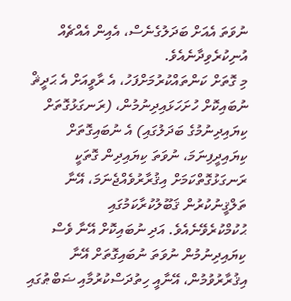ނުވަތަ އެއަށް ބަދަލުގެނެސް، އެއިން އެއްޗެއް އުނިކުރެވިދާނެއެވެ.
މި ގޮތަށް ކަންތައްކުރުމަށްފަހު، އެ ރާވީއަށް އެ ޙަދީޘް ނުބައިކޮށް ހުށަހަޅައިދިނުމުން، (ރަނގަޅުގޮތަށް ކިޔައިދިނުމުގެ ބަދަލުގައި) އެ ނުބައިގޮތަށް ކިޔައިދީފިނަމަ، ނުވަތަ ކިޔައިދިން ގޮތަކީ ރަނގަޅުގޮތްކަމަށް އިޤުރާރުވެއްޖެނަމަ، އޭނާ ތަލްޤީނުކުރުން ޤަބޫލުކުރާކަމުގައި ޙުކުމްކުރެވޭނެއެވެ. އަދި ނުބައިކޮށް އޭނާ ވެސް ކިޔައިދިނުމުން ނުވަތަ ނުބައިގޮތަށް އޭނާ އިޤުރާރުވުމުން، އޭނާއީ ހިތުދަސްކުރުމާއި ޟަބްޠުގައި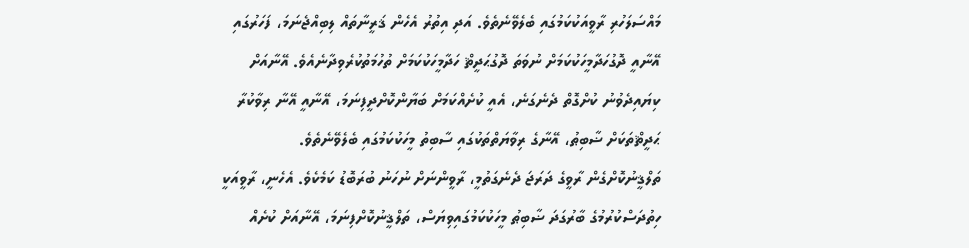މައްސަލަހުރި ރާވީއަކުކަމުގައި ބެލެވޭނެތެވެ. އަދި އިތުރު އެހެން ޤަރީނާތައް ލިބިއްޖެނަމަ، ފަހަރުގައި އޭނާއީ ދޮގުހަދާމީހަކުކަމަށް ނުވަތަ ދޮގުޙަދީޘް ހަދާމީހަކުކަމަށް ތުހުމަތުކުރެވިދާނެއެވެ. އޭނާއަށް ކިޔައިދެވުނު ކުށްގޮތް ދެނެގަނެ، އެއީ ކުށެއްކަމަށް ބަޔާންކޮށްދީފިނަމަ، އޭނާއީ އޭނާ ރިވާކުރާ ޙަދީޘްތަކަށް ޟާބިޠު، އޭނާގެ ރިވާޔަތްތަކުގައި ސާބިތު މީހަކުކަމުގައި ބެލެވޭނެތެވެ.
ތަލްޤީނުކޮށްގެން ރާވީގެ ދަރަޖަ ދެނެގަތުމީ، ރާވީންނަށް ނުހަނު ބުރަބޮޑު ކަމެކެވެ. އެހެނީ، ރާވީއަކީ ހިތުދަސްކުރުމުގެ ބާރުގަދަ ޟާބިޠު މީހަކުކަމުގައިވިޔަސް، ތަލްޤީނުކޮށްފިނަމަ، އޭނާއަށް ކުށެއް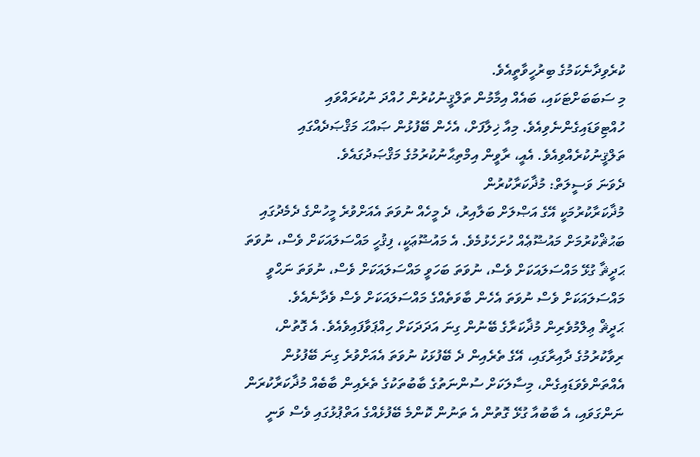ކުރެވިދާނެކަމުގެ ބިރުހީވާތީއެވެ.
މި ސަބަބަށްޓަކައި، ބައެއް އިމާމުން ތަލްޤީނުކުރުން ހުއްދަ ނުކުރައްވައި ހުއްޓިވަޑައިގެންނެވިއެވެ. މިއާ ޚިލާފަށް، އެހެން ބޭފުޅުން ޞައްޙަ މަޤްޞަދެއްގައި ތަލްޤީނުކުރެއްވިއެވެ. އެއީ، ރާވީން އިމްތިޙާނުކުރުމުގެ މަޤްޞަދުގައެވެ.
ދެވަނަ ވަސީލަތް: މުޛާކަރާކުރުން
މުޛާކަރާކުރުމަކީ އޭގެ އަޞްލަށް ބަލާއިރު، ދެ މީހެއް ނުވަތަ އެއަށްވުރެ މީހުންގެ ދެމެދުގައި ބަޙުޘްކުރުމަށް މައުޟޫޢެއް ހުށަހެޅުމެވެ. އެ މައުޟޫޢަކީ، ފިޤުހީ މައްސަލައަކަށް ވެސް، ނުވަތަ ޙަދީޘާ ގުޅޭ މައްސަލައަކަށް ވެސް، ނުވަތަ ބަހަވީ މައްސަލައަކަށް ވެސް، ނުވަތަ ނަޙްވީ މައްސަލައަކަށް ވެސް ނުވަތަ އެހެން ބާވަތެއްގެ މައްސަލައަކަށް ވެސް ވެދާނެއެވެ.
ޙަދީޘް ޢިލްމުވެރިން މުޛާކަރާގެ ބޭނުން ގިނަ އަދަދަކަށް ހިއްޕަވާފައިވެއެވެ. އެ ގޮތުން، ރިވާކުރުމުގެ ދާއިރާގައި، އޭގެ ތެރެއިން ދެ ބޭފުޅަކު ނުވަތަ އެއަށްވުރެ ގިނަ ބޭފުޅުން އެއްތަންވެވަޑައިގެން، މިސާލަކަށް ސުންނަތުގެ ބާބުތަކުގެ ތެރެއިން ބާބެއް މުޛާކަރާކުރަން ނަންގަވައި، އެ ބާބުއާ ގުޅޭ ގޮތުން އެ ތަނުން ކޮންމެ ބޭފުޅެއްގެ އަތްޕުޅުގައި ވެސް ވަނީ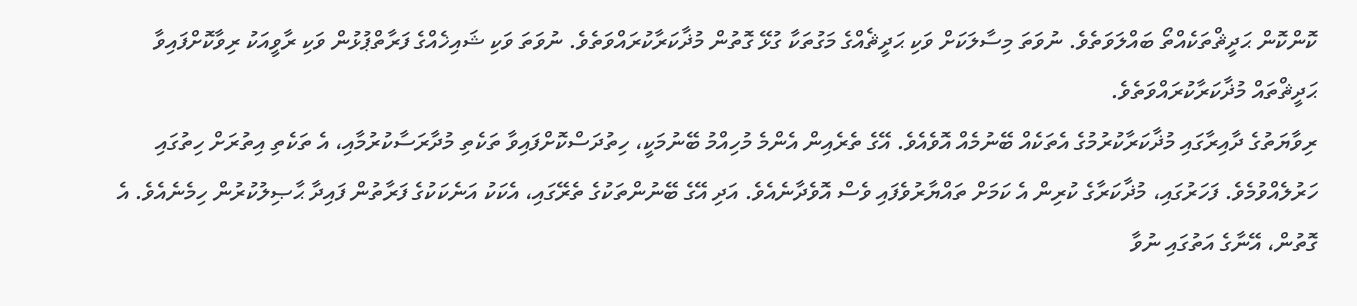ކޮންކޮން ޙަދީޘްތަކެއްތޯ ބައްލަވަތެވެ. ނުވަތަ މިސާލަކަށް ވަކި ޙަދީޘެއްގެ މަގުތަކާ ގުޅޭ ގޮތުން މުޛާކަރާކުރައްވަތެވެ. ނުވަތަ ވަކި ޝައިޚެއްގެ ފަރާތްޕުޅުން ވަކި ރާވީއަކު ރިވާކޮށްފައިވާ ޙަދީޘްތައް މުޛާކަރާކުރައްވަތެވެ.
ރިވާޔަތުގެ ދާއިރާގައި މުޛާކަރާކުރުމުގެ އެތަކެއް ބޭނުމެއް އޮވެއެވެ. އޭގެ ތެރެއިން އެންމެ މުހިއްމު ބޭނުމަކީ، ހިތުދަސްކޮށްފައިވާ ތަކެތި މުދާރަސާކުރުމާއި، އެ ތަކެތި އިތުރަށް ހިތުގައި ހަރުލެއްވުމެވެ. ފަހަރުގައި، މުޛާކަރާގެ ކުރިން އެ ކަމަށް ތައްޔާރުވެފައި ވެސް އޮވެދާނެއެވެ. އަދި އޭގެ ބޭނުންތަކުގެ ތެރޭގައި، އެކަކު އަނެކަކުގެ ފަރާތުން ފައިދާ ޙާޞިލުކުރުން ހިމެނެއެވެ. އެ ގޮތުން، އޭނާގެ އަތުގައި ނުވާ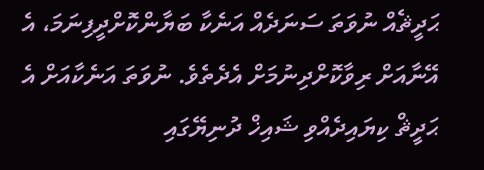ޙަދީޘެއް ނުވަތަ ސަނަދެއް އަނެކާ ބަޔާންކޮށްދީފިނަމަ، އެ އޭނާއަށް ރިވާކޮށްދިނުމަށް އެދެތެވެ. ނުވަތަ އަނެކާއަށް އެ ޙަދީޘް ކިޔައިދެއްވި ޝައިޚް ދުނިޔޭގައި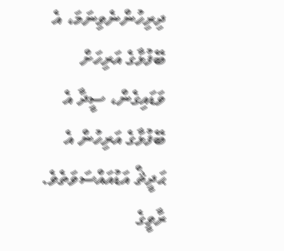ދިރިހުންނެވިނަމަ، އެ ބޭފުޅާގެ އަރިހަށް ވަޑައިގެން، ސީދާ އެ ބޭފުޅާގެ އަރިހުން އެ ޙަދީޘް އަޑުއައްސަވަތެވެ.
ރާވީގެ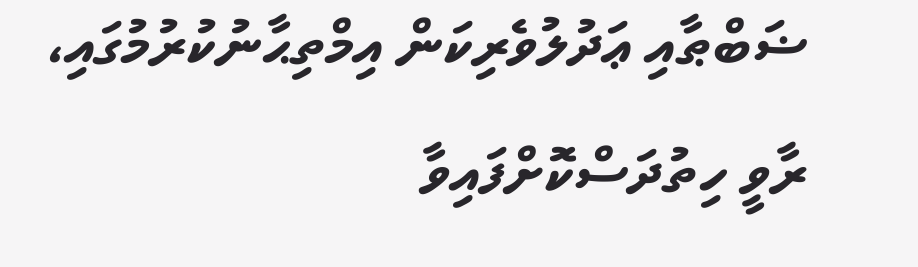ޟަބްޠާއި ޢަދުލުވެރިކަން އިމްތިޙާނުކުރުމުގައި، ރާވީ ހިތުދަސްކޮށްފައިވާ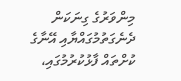މިންވަރުގެ ގިނަކަން ދެނެގަތުމުގައްޔާއި އޭނާގެ ކުށްތައް ފާޅުކުރުމުގައި،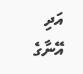އަދި އޭނާގެ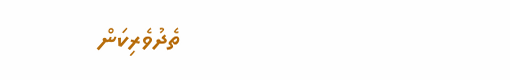ތެދުވެރިކަން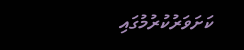ކަށަވަރުކުރުމުގައި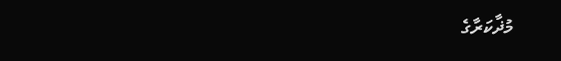މުޛާކަރާގެ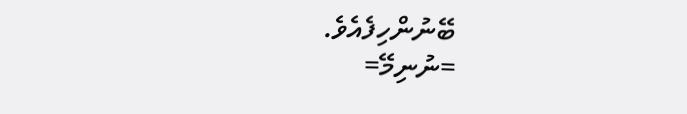ބޭނުންހިފެއެވެ.
=ނުނިމޭ=